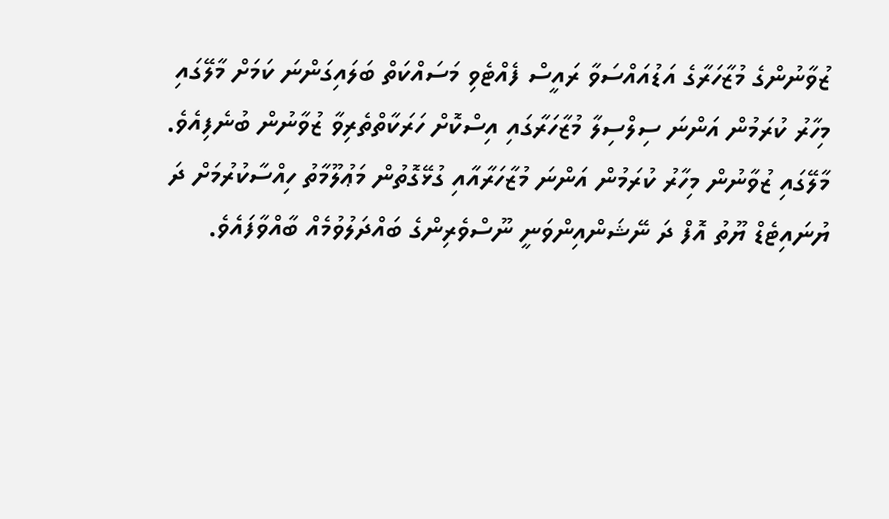ޒުވާނުންގެ މުޒާހަރާގެ އަޑުއައްސަވާ ރައީސް ފެއްޓެވި މަސައްކަތް ބަލައިގަންނަ ކަމަށް މާލޭގައި މިހާރު ކުރަމުން އަންނަ ސިލްސިލާ މުޒާހަރާގައި އިސްކޮށް ހަރަކާތްތެރިވާ ޒުވާނުން ބުނެފިއެވެ.
މާލޭގައި ޒުވާނުން މިހާރު ކުރަމުން އަންނަ މުޒާހަރާއާއި ގުޅޭގޮތުން މަޢުލޫމާތު ހިއްސާކުރުމަށް ދަ ޔުނައިޓެޑް ޔޫތު އޮފް ދަ ނޭޝަންއިންވަނީ ނޫސްވެރިންގެ ބައްދަލުވުމެއް ބާއްވާފައެވެ.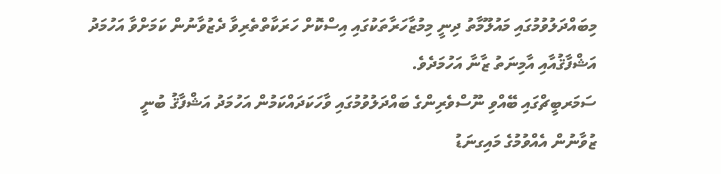މިބައްދަލުވުމުގައި މައުލޫމާތު ދިނީ މިމުޒާހަރާތަކުގައި އިސްކޮށް ހަރަކާތްތެރިވާ ދެޒުވާނުން ކަމަށްވާ އަހުމަދު އަޝްފާޤުއާއި އާމިނަތު ޒާނާ އަހުމަދެވެ.
ސަމަރބީޗްގައި ބޭއްވި ނޫސްވެރިންގެ ބައްދަލުވުމުގައި ވާހަކަދައްކަމުން އަހުމަދު އަޝްފާޤު ބުނީ
ޒުވާނުން އެއްވުމުގެ މައިގނަޑު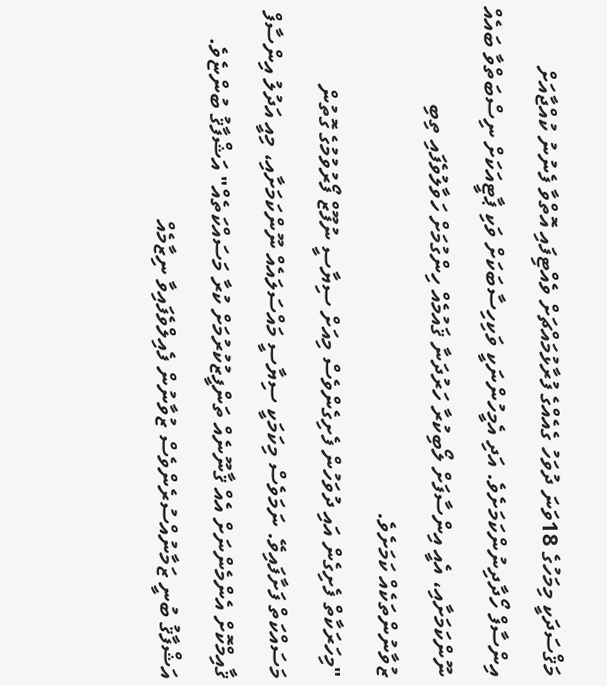މަޤްސަދަކީ މިމަހުގެ 18ވަނަ ދުވަހު ގެއެއްގެ ފުރާޅުމައްޗަށް ވެއްޓިފައި އޮތްވާ ފެނުނު ކުއްޖާއަށް އިންސާފް ހޯދާދިނުންކަމަށެވެ. އަދި އެމީހުންނަކީ ވަކިހިސާބަކަށް ވަކި ޕާޓީއަކަށް ނިސްބަތްވާ ބައެއް ނޫންކަމަށާއި، އެއީ އިންސާފަށް ލޯބިކުރާ ހަރުދަނާ ޤައުމެއް ހިންގުމަށް ހަވާލުވެފައި ތިބި ޒުވާނުންތަކެއް ކަމަށެވެ.
"މިހަރަކާތް ފެށިގެން އައި ދުވަހުން ފެށިގެންވެސް މިއަށް ސިޔާސީ ނުފޫޒް ފޯރުވުމުގެ ގޮތުން މަސައްކަތް ފަށާފައިވޭ. ނަމަވެސް މިކަމަކީ ސިޔާސީ މައްސަލައެއް ނޫންކަމަށާއި، މިއީ އަދުލު އިންސާފް ޤާއިމްކޮށް އެންމެންނަށް އެއް ޤާނޫނެއް ތަންފީޒުކުރުމަށް ކުރާ މަސައްކަތެއް" އަޝްފާޤު ބުންޏެވެ.
އަޝްފާޤު ބުނީ ޒަމާނުއްސުރެންވެސް ޒުވާނުން ފެއިލްވެފައިވާ ނިޒާމެއް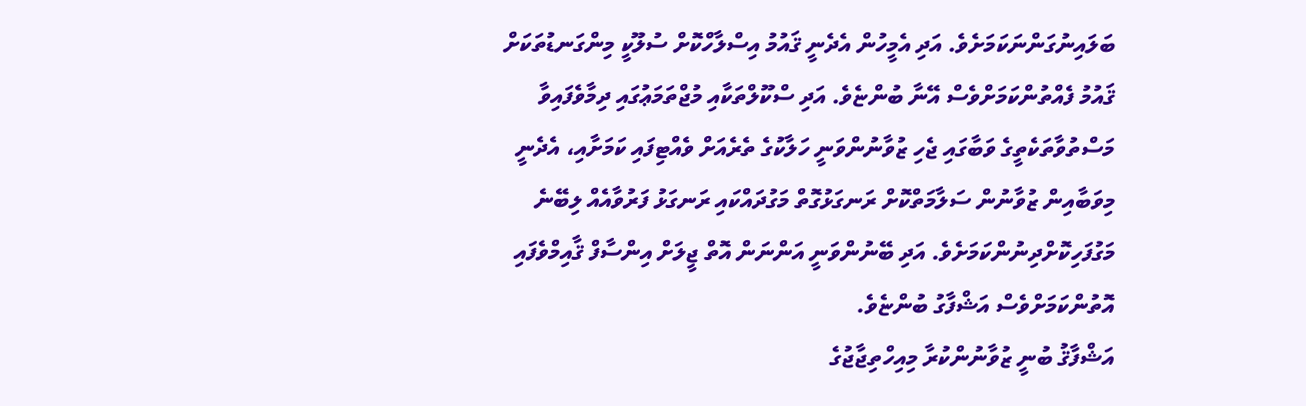ބަލައިނުގަންނަކަމަށެވެ. އަދި އެމީހުން އެދެނީ ޤައުމު އިސްލާހްކޮށް ސުލޫކީ މިންގަނޑުތަކަށް ޤައުމު ފެއްތުންކަމަށްވެސް އޭނާ ބުންޏެވެ. އަދި ސްކޫލްތަކާއި މުޖްތަމަޢުގައި ދިމާވެފައިވާ މަސްތުވާތަކެތީގެ ވަބާގައި ޖެހި ޒުވާނުންވަނީ ހަލާކުގެ ތެރެއަށް ވެއްޓިފައި ކަމަށާއި، އެދެނީ މިވަބާއިން ޒުވާނުން ސަލާމަތްކޮށް ރަނގަޅުގޮތް މަގުދައްކައި ރަނގަޅު ފަރުވާއެއް ލިބޭނެ މަގުފަހިކޮށްދިނުންކަމަށެވެ. އަދި ބޭނުންވަނީ އަންނަން އޮތް ޖީލަށް އިންސާފް ޤާއިމްވެފައި އޮތުންކަމަށްވެސް އަޝްފާގު ބުންޏެވެ.
އަޝްފާޤު ބުނީ ޒުވާނުންކުރާ މިއިހްތިޖާޖުގެ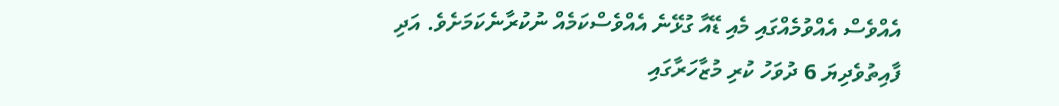އެއްވެސް އެއްވުމެއްގައި މެއި ޑޭއާ ގުޅޭނެ އެއްވެސްކަމެއް ނުކުރާނެކަމަށެވެ. އަދި ފާއިތުވެދިޔަ 6 ދުވަހު ކުރި މުޒާހަރާގައި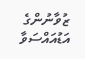ޒުވާނުންގެ އަޑުއައްސަވާ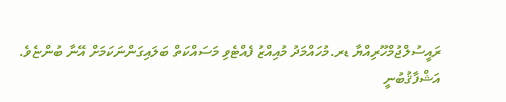ރައީސުލްޖުމްހޫރިއްޔާ ޑރ.މުހައްމަދު މުއިއްޒު ފެއްޓެވި މަސައްކަތް ބަލައިގަންނަކަމަށް އޭނާ ބުންޏެވެ.
އަޝްފާޤުބުނީ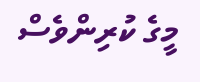މީގެ ކުރިންވެސް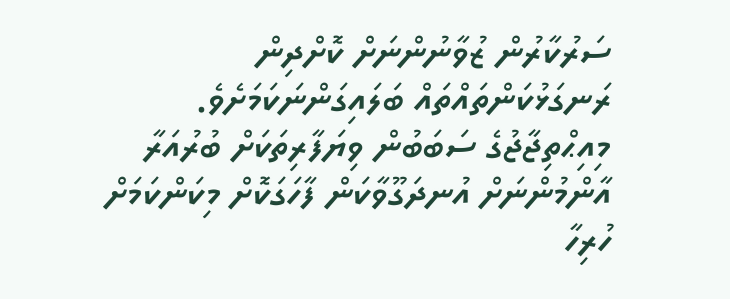ސަރުކާރުން ޒުވާނުންނަށް ކޮށްދިން ރަނގަޅުކަންތައްތައް ބަލައިގަންނަކަމަށެވެ.
މިއިޙްތިޖާޖުގެ ސަބަބުން ވިޔަފާރިތަކަށް ބުރުއަރާ އާންމުންނަށް އުނދަގޫވާކަން ފާހަގަކޮށް މިކަންކަމަށް ހުރިހާ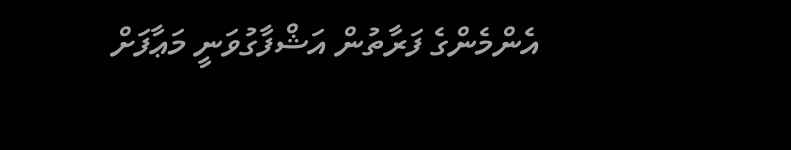އެންމެންގެ ފަރާތުން އަޝްފާގުވަނީ މަޢާފަށް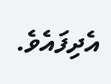އެދިފައެވެ.